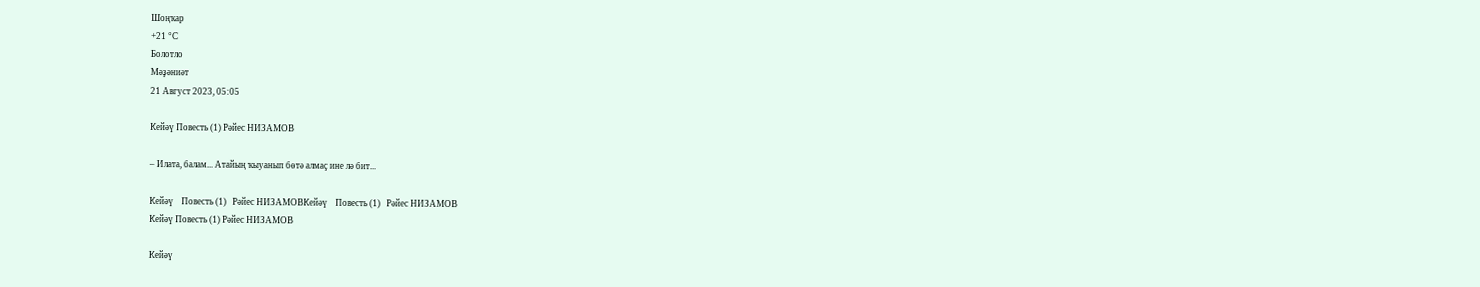Шоңҡар
+21 °С
Болотло
Мәҙәниәт
21 Август 2023, 05:05

Кейәү Повесть (1) Рәйес НИЗАМОВ

– Илата, балам... Атайың ҡыуанып бөтә алмаҫ ине лә бит...

Кейәү    Повесть (1)   Рәйес НИЗАМОВКейәү    Повесть (1)   Рәйес НИЗАМОВ
Кейәү Повесть (1) Рәйес НИЗАМОВ

Кейәү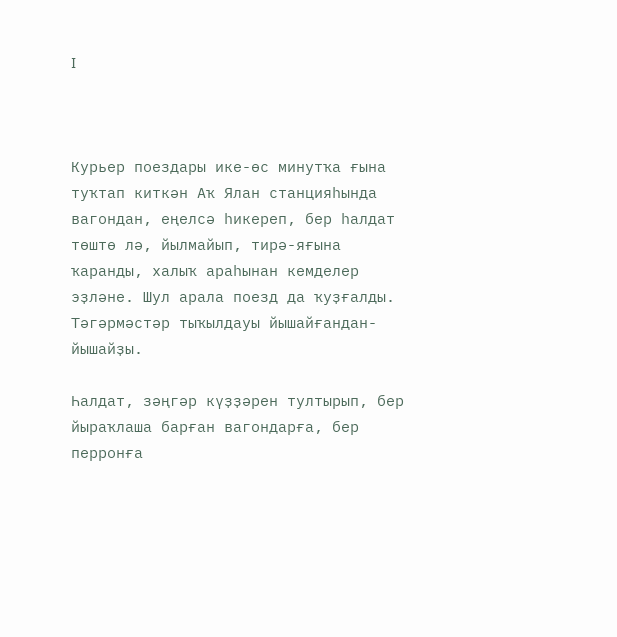I



Курьер поездары ике-өс минутҡа ғына туҡтап киткән Аҡ Ялан станцияһында вагондан, еңелсә һикереп, бер һалдат төштө лә, йылмайып, тирә-яғына ҡаранды, халыҡ араһынан кемделер эҙләне. Шул арала поезд да ҡуҙғалды. Тәгәрмәстәр тыҡылдауы йышайғандан-йышайҙы.

Һалдат, зәңгәр күҙҙәрен тултырып, бер йыраҡлаша барған вагондарға, бер перронға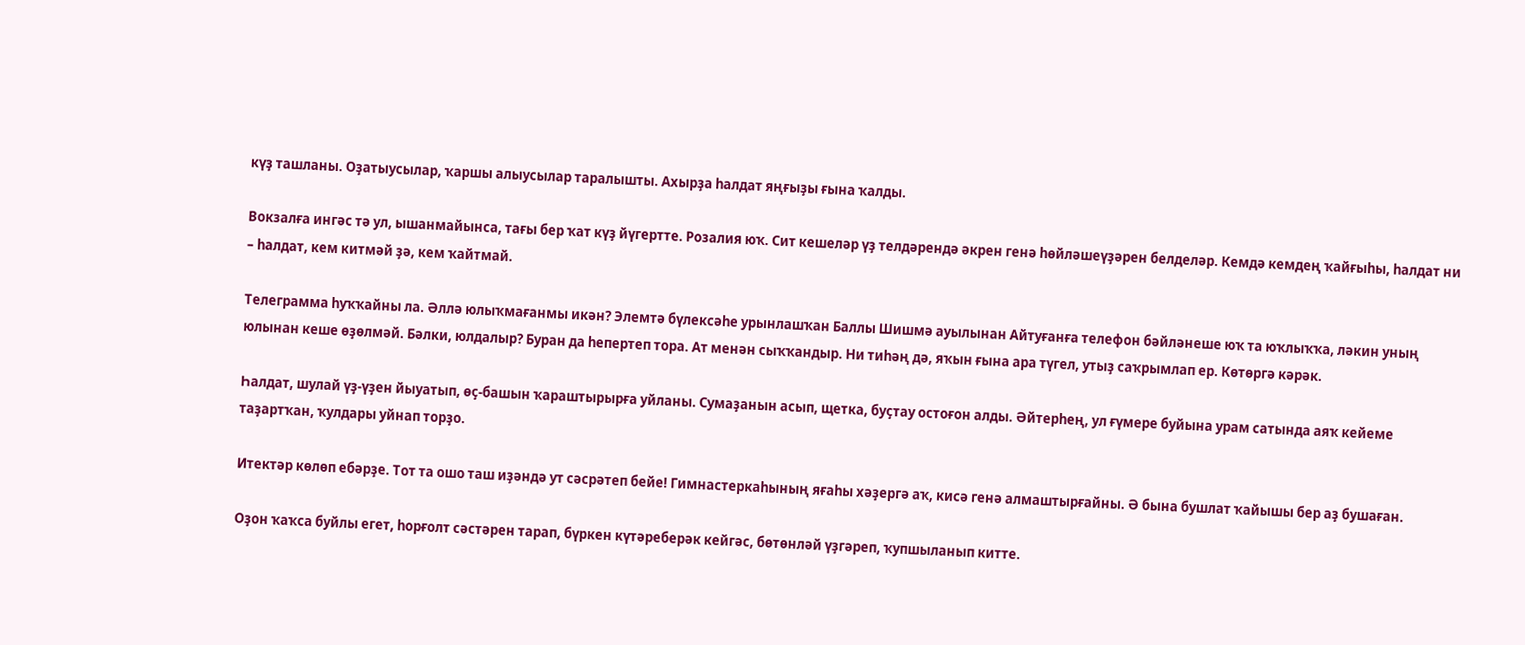күҙ ташланы. Оҙатыусылар, ҡаршы алыусылар таралышты. Ахырҙа һалдат яңғыҙы ғына ҡалды.

Вокзалға ингәс тә ул, ышанмайынса, тағы бер ҡат күҙ йүгертте. Розалия юҡ. Сит кешеләр үҙ телдәрендә әкрен генә һөйләшеүҙәрен белделәр. Кемдә кемдең ҡайғыһы, һалдат ни – һалдат, кем китмәй ҙә, кем ҡайтмай.

Телеграмма һуҡҡайны ла. Әллә юлыҡмағанмы икән? Элемтә бүлексәһе урынлашҡан Баллы Шишмә ауылынан Айтуғанға телефон бәйләнеше юҡ та юҡлыҡҡа, ләкин уның юлынан кеше өҙөлмәй. Бәлки, юлдалыр? Буран да һепертеп тора. Ат менән сыҡҡандыр. Ни тиһәң дә, яҡын ғына ара түгел, утыҙ саҡрымлап ер. Көтөргә кәрәк.

Һалдат, шулай үҙ-үҙен йыуатып, өҫ-башын ҡараштырырға уйланы. Сумаҙанын асып, щетка, буҫтау остоғон алды. Әйтерһең, ул ғүмере буйына урам сатында аяҡ кейеме таҙартҡан, ҡулдары уйнап торҙо.

Итектәр көлөп ебәрҙе. Тот та ошо таш иҙәндә ут сәсрәтеп бейе! Гимнастеркаһының яғаһы хәҙергә аҡ, кисә генә алмаштырғайны. Ә бына бушлат ҡайышы бер аҙ бушаған.

Оҙон ҡаҡса буйлы егет, һорғолт сәстәрен тарап, бүркен күтәреберәк кейгәс, бөтөнләй үҙгәреп, ҡупшыланып китте.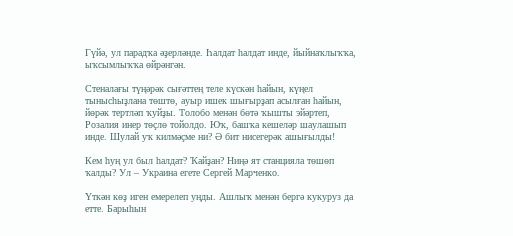Гүйә, ул парадҡа әҙерләнде. Һалдат һалдат инде, йыйнаҡлыҡҡа, ыҡсымлыҡҡа өйрәнгән.

Стеналағы түңәрәк сығәттең теле күскән һайын, күңел тынысһыҙлана төштө, ауыр ишек шығырҙап асылған һайын, йөрәк тертләп ҡуйҙы. Толобо менән бөтә ҡышты эйәртеп, Розалия инер төҫлө тойолдо. Юҡ, башҡа кешеләр шаулашып инде. Шулай уҡ килмәҫме ни? Ә бит нисегерәк ашығылды!

Кем һуң ул был һалдат? Ҡайҙан? Ниңә ят станцияла төшөп ҡалды? Ул – Украина егете Сергей Марченко.

Үткән көҙ иген емерелеп уңды. Ашлыҡ менән бергә кукуруз да етте. Барыһын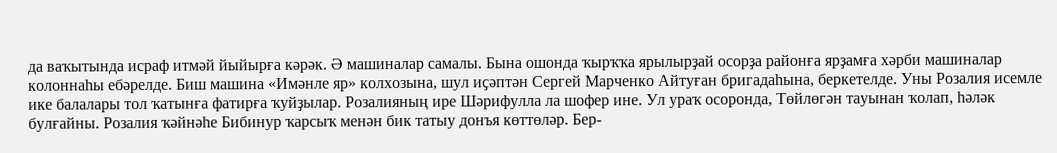да ваҡытында исраф итмәй йыйырға кәрәк. Ә машиналар самалы. Бына ошонда ҡырҡҡа ярылырҙай осорҙа районға ярҙамға хәрби машиналар колоннаһы ебәрелде. Биш машина «Имәнле яр» колхозына, шул иҫәптән Сергей Марченко Айтуған бригадаһына, беркетелде. Уны Розалия исемле ике балалары тол ҡатынға фатирға ҡуйҙылар. Розалияның ире Шәрифулла ла шофер ине. Ул ураҡ осоронда, Төйлөгән тауынан ҡолап, һәләк булғайны. Розалия ҡәйнәһе Бибинур ҡарсыҡ менән бик татыу донъя көттөләр. Бер-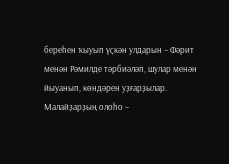береһен ҡыуып үҫкән улдарын – Фәрит менән Рәмилде тәрбиәләп, шулар менән йыуанып, көндәрен уҙғарҙылар. Малайҙарҙың олоһо –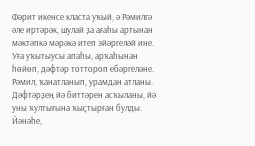Фәрит икенсе класта уҡый, ә Рәмилгә әле иртәрәк, шулай ҙа ағаһы артынан мәктәпкә мәрәкә итеп эйәргеләй ине. Уға уҡытыусы апаһы, арҡаһынан һөйөп, дәфтәр тоттороп ебәргеләне. Рәмил, ҡанатланып, урамдан атланы. Дәфтәрҙең йә биттәрен асҡыланы, йә уны ҡултығына ҡыҫтырған булды. Йәнәһе,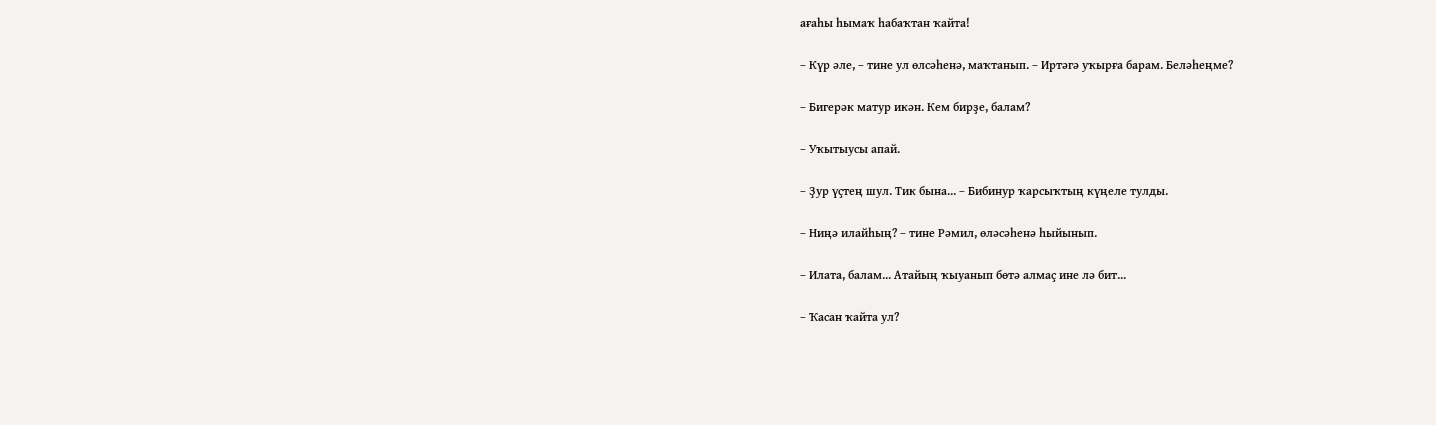ағаһы һымаҡ һабаҡтан ҡайта!

– Күр әле, – тине ул өлсәһенә, маҡтанып. – Иртәгә уҡырға барам. Беләһеңме?

– Бигерәк матур икән. Кем бирҙе, балам?

– Уҡытыусы апай.

– Ҙур үҫтең шул. Тик бына... – Бибинур ҡарсыҡтың күңеле тулды.

– Ниңә илайһың? – тине Рәмил, өләсәһенә һыйынып.

– Илата, балам... Атайың ҡыуанып бөтә алмаҫ ине лә бит...

– Ҡасан ҡайта ул?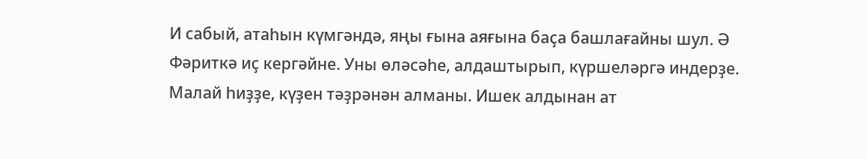И сабый, атаһын күмгәндә, яңы ғына аяғына баҫа башлағайны шул. Ә Фәриткә иҫ кергәйне. Уны өләсәһе, алдаштырып, күршеләргә индерҙе. Малай һиҙҙе, күҙен тәҙрәнән алманы. Ишек алдынан ат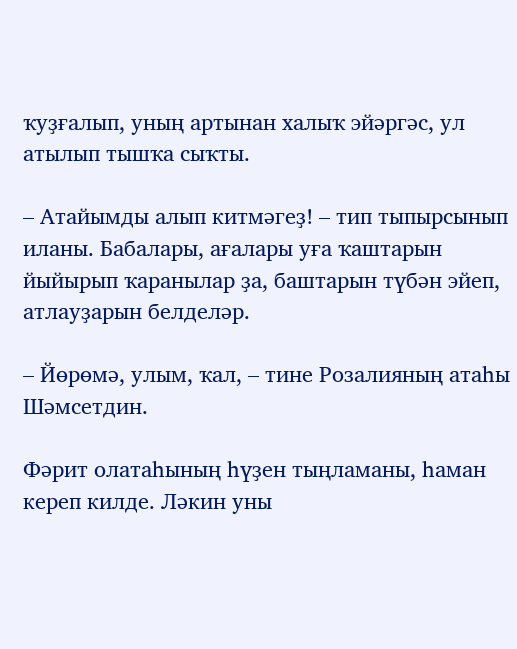ҡуҙғалып, уның артынан халыҡ эйәргәс, ул атылып тышҡа сыҡты.

– Атайымды алып китмәгеҙ! – тип тыпырсынып иланы. Бабалары, ағалары уға ҡаштарын йыйырып ҡаранылар ҙа, баштарын түбән эйеп, атлауҙарын белделәр.

– Йөрөмә, улым, ҡал, – тине Розалияның атаһы Шәмсетдин.

Фәрит олатаһының һүҙен тыңламаны, һаман кереп килде. Ләкин уны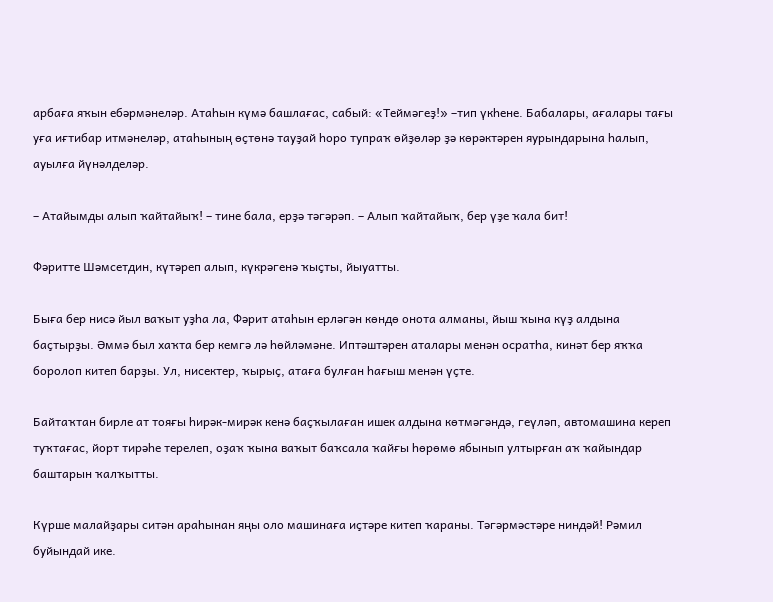арбаға яҡын ебәрмәнеләр. Атаһын күмә башлағас, сабый: «Теймәгеҙ!» –тип үкһене. Бабалары, ағалары тағы уға иғтибар итмәнеләр, атаһының өҫтөнә тауҙай һоро тупраҡ өйҙөләр ҙә көрәктәрен яурындарына һалып, ауылға йүнәлделәр.

– Атайымды алып ҡайтайыҡ! – тине бала, ерҙә тәгәрәп. – Алып ҡайтайыҡ, бер үҙе ҡала бит!

Фәритте Шәмсетдин, күтәреп алып, күкрәгенә ҡыҫты, йыуатты.

Быға бер нисә йыл ваҡыт уҙһа ла, Фәрит атаһын ерләгән көндө онота алманы, йыш ҡына күҙ алдына баҫтырҙы. Әммә был хаҡта бер кемгә лә һөйләмәне. Иптәштәрен аталары менән осратһа, кинәт бер яҡҡа боролоп китеп барҙы. Ул, нисектер, ҡырыҫ, атаға булған һағыш менән үҫте.

Байтаҡтан бирле ат тояғы һирәк-мирәк кенә баҫҡылаған ишек алдына көтмәгәндә, геүләп, автомашина кереп туҡтағас, йорт тирәһе терелеп, оҙаҡ ҡына ваҡыт баҡсала ҡайғы һөрөмө ябынып ултырған аҡ ҡайындар баштарын ҡалҡытты.

Күрше малайҙары ситән араһынан яңы оло машинаға иҫтәре китеп ҡараны. Тәгәрмәстәре ниндәй! Рәмил буйындай ике.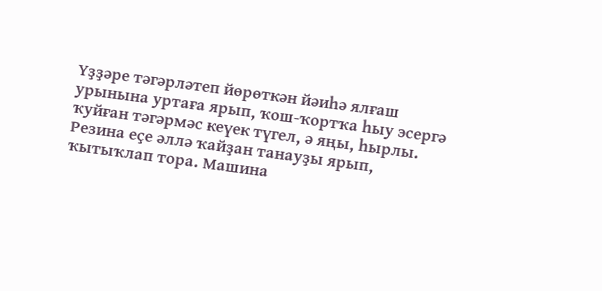Үҙҙәре тәгәрләтеп йөрөткән йәиһә ялғаш урынына уртаға ярып, ҡош-ҡортҡа һыу эсергә ҡуйған тәгәрмәс кеүек түгел, ә яңы, һырлы. Резина еҫе әллә ҡайҙан танауҙы ярып, ҡытыҡлап тора. Машина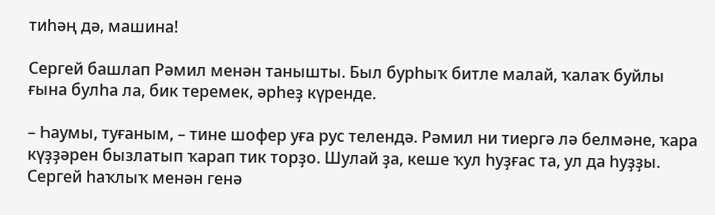тиһәң дә, машина!

Сергей башлап Рәмил менән танышты. Был бурһыҡ битле малай, ҡалаҡ буйлы ғына булһа ла, бик теремек, әрһеҙ күренде.

– Һаумы, туғаным, – тине шофер уға рус телендә. Рәмил ни тиергә лә белмәне, ҡара күҙҙәрен бызлатып ҡарап тик торҙо. Шулай ҙа, кеше ҡул һуҙғас та, ул да һуҙҙы. Сергей һаҡлыҡ менән генә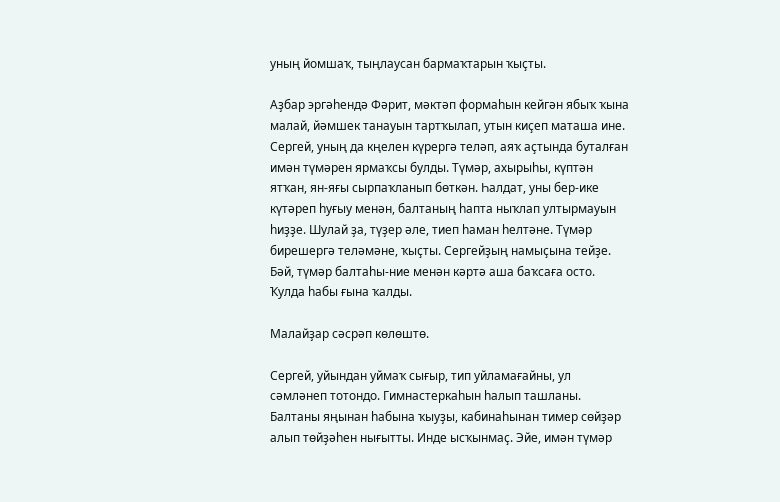уның йомшаҡ, тыңлаусан бармаҡтарын ҡыҫты.

Аҙбар эргәһендә Фәрит, мәктәп формаһын кейгән ябыҡ ҡына малай, йәмшек танауын тартҡылап, утын киҫеп маташа ине. Сергей, уның да кңелен күрергә теләп, аяҡ аҫтында буталған имән түмәрен ярмаҡсы булды. Түмәр, ахырыһы, күптән ятҡан, ян-яғы сырпаҡланып бөткән. Һалдат, уны бер-ике күтәреп һуғыу менән, балтаның һапта ныҡлап ултырмауын һиҙҙе. Шулай ҙа, түҙер әле, тиеп һаман һелтәне. Түмәр бирешергә теләмәне, ҡыҫты. Сергейҙың намыҫына тейҙе. Бәй, түмәр балтаһы-ние менән кәртә аша баҡсаға осто. Ҡулда һабы ғына ҡалды.

Малайҙар сәсрәп көлөштө.

Сергей, уйындан уймаҡ сығыр, тип уйламағайны, ул сәмләнеп тотондо. Гимнастеркаһын һалып ташланы. Балтаны яңынан һабына ҡыуҙы, кабинаһынан тимер сөйҙәр алып төйҙәһен нығытты. Инде ысҡынмаҫ. Эйе, имән түмәр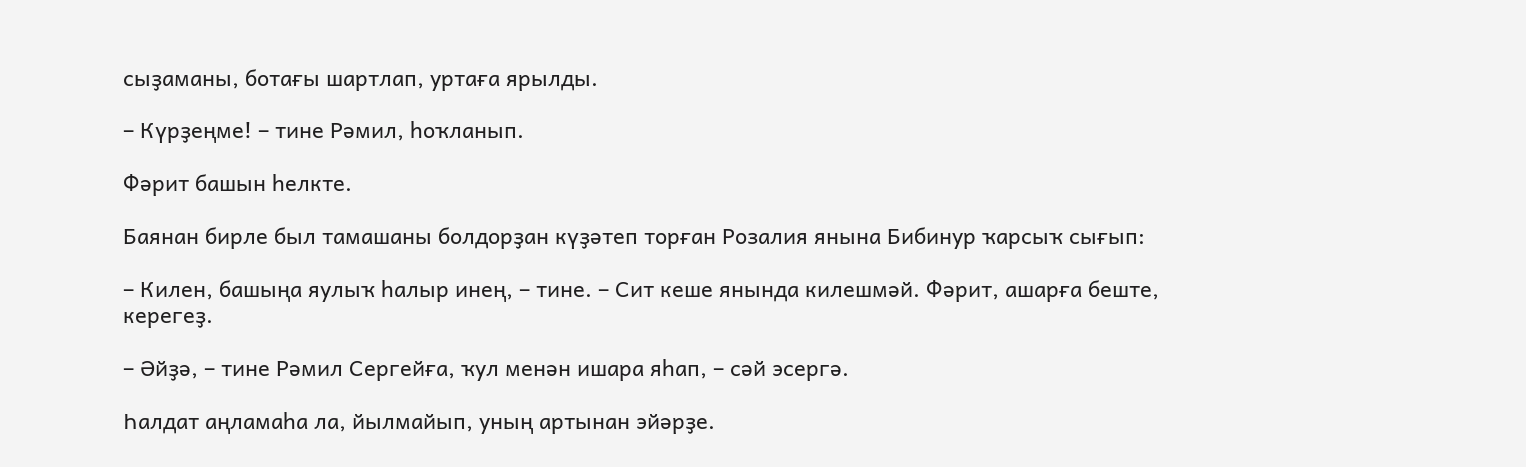сыҙаманы, ботағы шартлап, уртаға ярылды.

– Күрҙеңме! – тине Рәмил, һоҡланып.

Фәрит башын һелкте.

Баянан бирле был тамашаны болдорҙан күҙәтеп торған Розалия янына Бибинур ҡарсыҡ сығып:

– Килен, башыңа яулыҡ һалыр инең, – тине. – Сит кеше янында килешмәй. Фәрит, ашарға беште, керегеҙ.

– Әйҙә, – тине Рәмил Сергейға, ҡул менән ишара яһап, – сәй эсергә.

Һалдат аңламаһа ла, йылмайып, уның артынан эйәрҙе.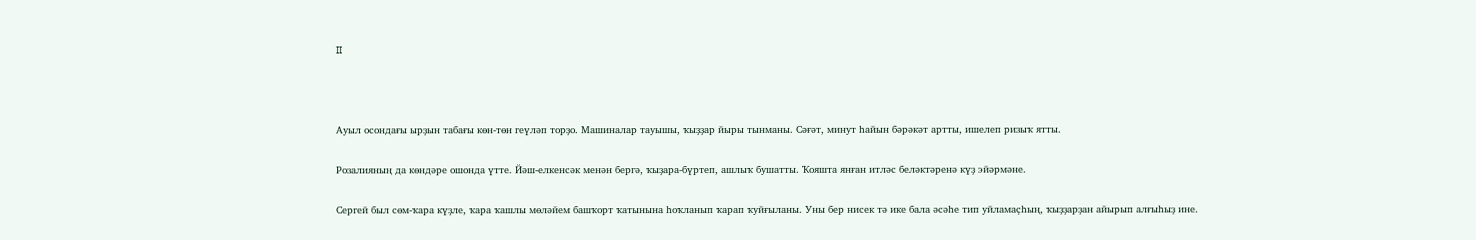II



Ауыл осондағы ырҙын табағы көн-төн геүләп торҙо. Машиналар тауышы, ҡыҙҙар йыры тынманы. Сәғәт, минут һайын бәрәкәт артты, ишелеп ризыҡ ятты.

Розалияның да көндәре ошонда үтте. Йәш-елкенсәк менән бергә, ҡыҙара-бүртеп, ашлыҡ бушатты. Ҡояшта янған итләс беләктәренә күҙ эйәрмәне.

Сергей был сөм-ҡара күҙле, ҡара ҡашлы мөләйем башҡорт ҡатынына һоҡланып ҡарап ҡуйғыланы. Уны бер нисек тә ике бала әсәһе тип уйламаҫһың, ҡыҙҙарҙан айырып алғыһыҙ ине.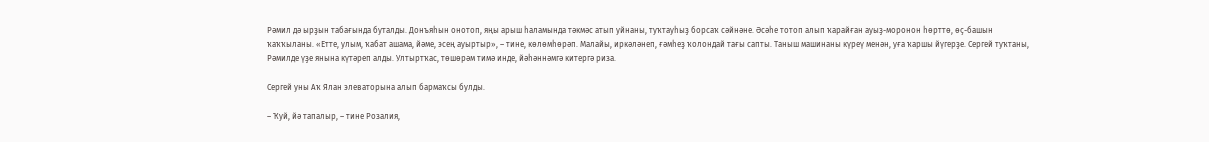Рәмил дә ырҙын табағында буталды. Донъяһын онотоп, яңы арыш һаламында тәкмәс атып уйнаны, туҡтауһыҙ борсаҡ сәйнәне. Әсәһе тотоп алып ҡарайған ауыҙ-моронон һөрттө, өҫ-башын ҡаҡҡыланы. «Етте, улым, ҡабат ашама, йәме, эсең ауыртыр», – тине, көлөмһөрәп. Малайы, иркәләнеп, ғәмһеҙ ҡолондай тағы сапты. Таныш машинаны күреү менән, уға ҡаршы йүгерҙе. Сергей туҡтаны, Рәмилде үҙе янына күтәреп алды. Ултыртҡас, төшөрәм тимә инде, йәһәннәмгә китергә риза.

Сергей уны Аҡ Ялан элеваторына алып бармаҡсы булды.

– Ҡуй, йә тапалыр, – тине Розалия,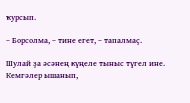ҡурсып.

– Борсолма, – тине егет, – тапалмаҫ.

Шулай ҙа әсәнең күңеле тыныс түгел ине. Кемгәлер ышанып,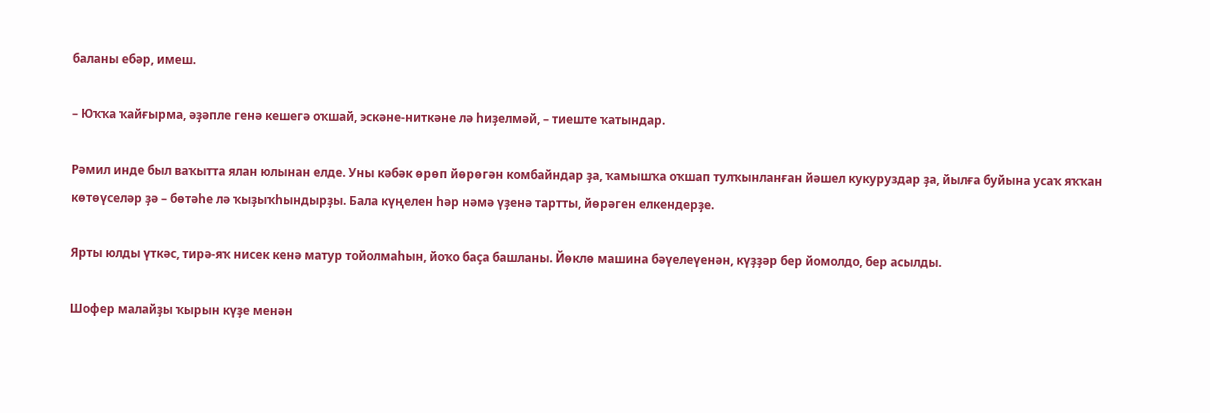баланы ебәр, имеш.

– Юҡҡа ҡайғырма, әҙәпле генә кешегә оҡшай, эскәне-ниткәне лә һиҙелмәй, – тиеште ҡатындар.

Рәмил инде был ваҡытта ялан юлынан елде. Уны кәбәк өрөп йөрөгән комбайндар ҙа, ҡамышҡа оҡшап тулҡынланған йәшел кукуруздар ҙа, йылға буйына усаҡ яҡҡан көтөүселәр ҙә – бөтәһе лә ҡыҙыҡһындырҙы. Бала күңелен һәр нәмә үҙенә тартты, йөрәген елкендерҙе.

Ярты юлды үткәс, тирә-яҡ нисек кенә матур тойолмаһын, йоҡо баҫа башланы. Йөклө машина бәүелеүенән, күҙҙәр бер йомолдо, бер асылды.

Шофер малайҙы ҡырын күҙе менән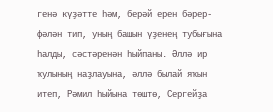генә күҙәтте һәм, берәй ерен бәрер-фәлән тип, уның башын үҙенең тубығына һалды, сәстәренән һыйпаны. Әллә ир ҡулының наҙлауына, әллә былай яҡын итеп, Рәмил һыйына төштө, Сергейҙа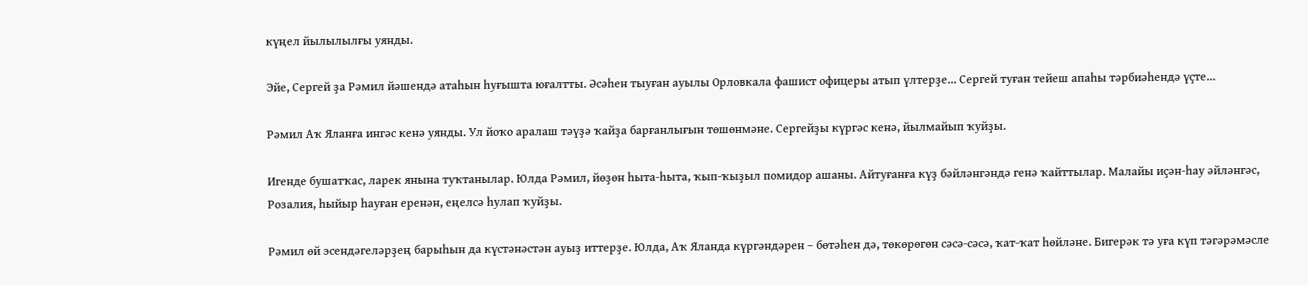күңел йылылылғы уянды.

Эйе, Сергей ҙа Рәмил йәшендә атаһын һуғышта юғалтты. Әсәһен тыуған ауылы Орловкала фашист офицеры атып үлтерҙе... Сергей туған тейеш апаһы тәрбиәһендә үҫте...

Рәмил Аҡ Яланға ингәс кенә уянды. Ул йоҡо аралаш тәүҙә ҡайҙа барғанлығын төшөнмәне. Сергейҙы күргәс кенә, йылмайып ҡуйҙы.

Игенде бушатҡас, ларек янына туҡтанылар. Юлда Рәмил, йөҙөн һыта-һыта, ҡып-ҡыҙыл помидор ашаны. Айтуғанға күҙ бәйләнгәндә генә ҡайттылар. Малайы иҫән-һау әйләнгәс, Розалия, һыйыр һауған еренән, еңелсә һулап ҡуйҙы.

Рәмил өй эсендәгеләрҙең барыһын да күстәнәстән ауыҙ иттерҙе. Юлда, Аҡ Яланда күргәндәрен – бөтәһен дә, төкөрөгөн сәсә-сәсә, ҡат-ҡат һөйләне. Бигерәк тә уға күп тәгәрәмәсле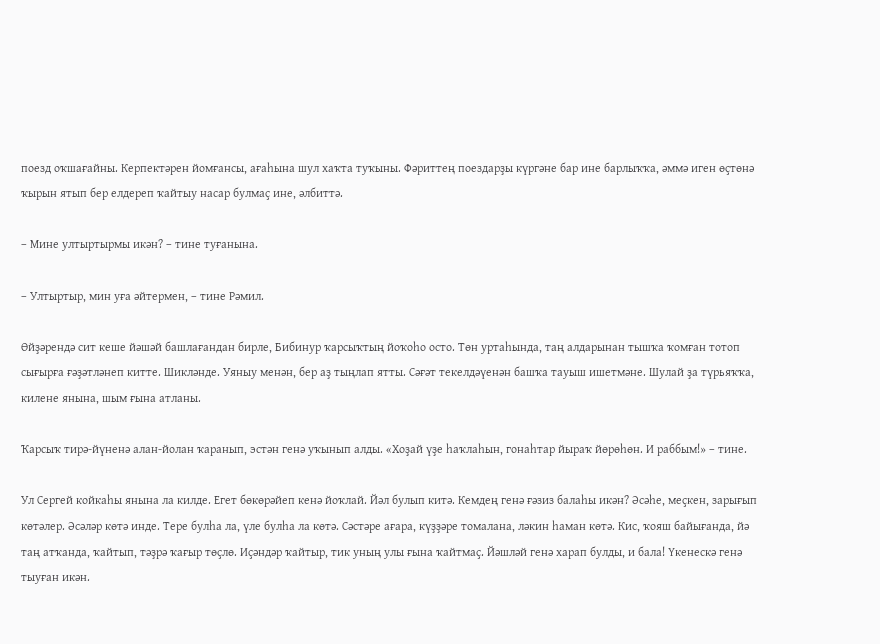поезд оҡшағайны. Керпектәрен йомғансы, ағаһына шул хаҡта туҡыны. Фәриттең поездарҙы күргәне бар ине барлыҡҡа, әммә иген өҫтөнә ҡырын ятып бер елдереп ҡайтыу насар булмаҫ ине, әлбиттә.

– Мине ултыртырмы икән? – тине туғанына.

– Ултыртыр, мин уға әйтермен, – тине Рәмил.

Өйҙәрендә сит кеше йәшәй башлағандан бирле, Бибинур ҡарсыҡтың йоҡоһо осто. Төн уртаһында, таң алдарынан тышҡа ҡомған тотоп сығырға ғәҙәтләнеп китте. Шикләнде. Уяныу менән, бер аҙ тыңлап ятты. Сәғәт текелдәүенән башҡа тауыш ишетмәне. Шулай ҙа түрьяҡҡа, килене янына, шым ғына атланы.

Ҡарсыҡ тирә-йүненә алан-йолан ҡаранып, эстән генә уҡынып алды. «Хоҙай үҙе һаҡлаһын, гонаһтар йыраҡ йөрөһөн. И раббым!» – тине.

Ул Сергей койкаһы янына ла килде. Егет бөкөрәйеп кенә йоҡлай. Йәл булып китә. Кемдең генә ғәзиз балаһы икән? Әсәһе, меҫкен, зарығып көтәлер. Әсәләр көтә инде. Тере булһа ла, үле булһа ла көтә. Сәстәре ағара, күҙҙәре томалана, ләкин һаман көтә. Кис, ҡояш байығанда, йә таң атҡанда, ҡайтып, тәҙрә ҡағыр төҫлө. Иҫәндәр ҡайтыр, тик уның улы ғына ҡайтмаҫ. Йәшләй генә харап булды, и бала! Үкенескә генә тыуған икән.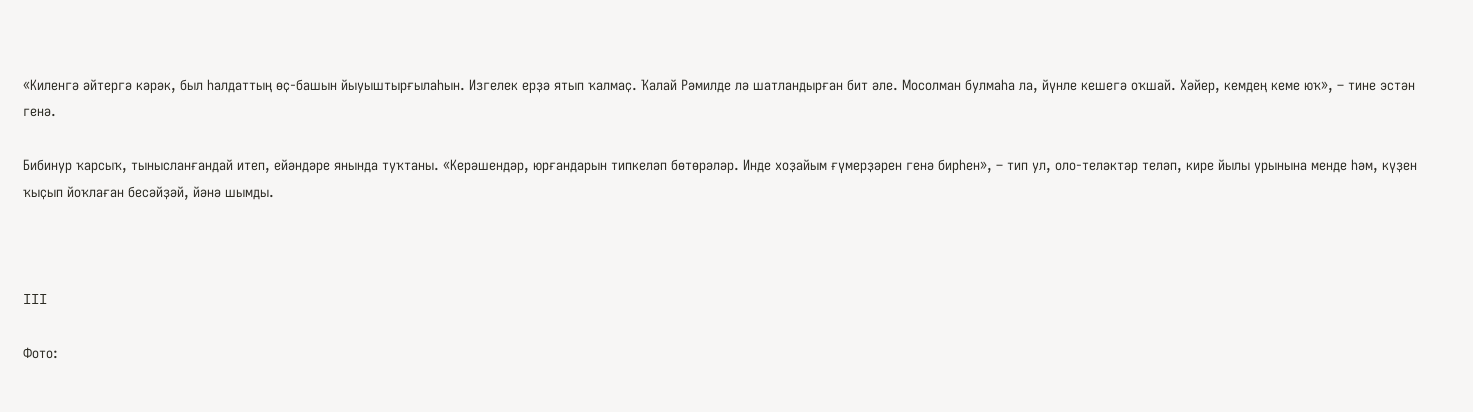«Киленгә әйтергә кәрәк, был һалдаттың өҫ-башын йыуыштырғылаһын. Изгелек ерҙә ятып ҡалмаҫ. Ҡалай Рәмилде лә шатландырған бит әле. Мосолман булмаһа ла, йүнле кешегә оҡшай. Хәйер, кемдең кеме юҡ», – тине эстән генә.

Бибинур ҡарсыҡ, тынысланғандай итеп, ейәндәре янында туҡтаны. «Керәшендәр, юрғандарын типкеләп бөтөрәләр. Инде хоҙайым ғүмерҙәрен генә бирһен», – тип ул, оло-теләктәр теләп, кире йылы урынына менде һәм, күҙен ҡыҫып йоҡлаған бесәйҙәй, йәнә шымды.



III

Фото: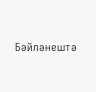Бәйләнештә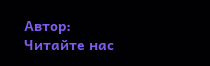Автор:
Читайте нас